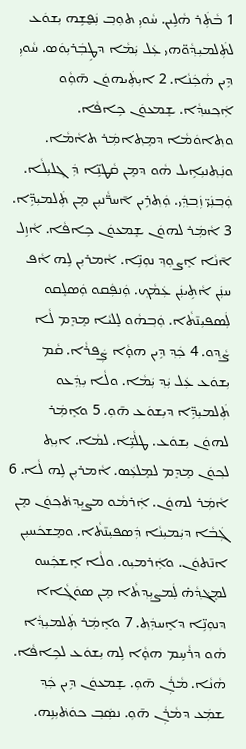1 ܒܵܬܲܪ ܗܵܠܹܝܢ. ܚܵܘܝܼ ܬܘܼܒ݂ ܢܲܦ̮ܫܹܗ ܝܼܫܘܿܥ ܠܬܲܠܡܝܼܕ݂ܵܘ̈ܗܝ ܥܲܠ ܝܲܡܵܐ ܕܛܹܒܲܪܝܼܘܿܣ. ܚܵܘܝܼ ܕܹܝܢ ܗܵܟܲܢܵܐ. 2 ܐܝܼܬܲܝܗܘܿܢ ܗ̄ܘܼܵܘ ܐܲܟ݂ܚܕ݂ܵܐ. ܫܸܡܥܘܿܢ ܟܹܐܦܵܐ. ܘܬ݂ܐܘܿܡܵܐ ܕܡܸܬ݂ܐܡܲܪ ܬܐܵܡܵܐ. ܘܢܲܬ݂ܢܝܼܐܹܝܠ ܗܵܘ ܕܡܸܢ ܩܵܛܢܹ̈ܐ ܕܲܓ݂ܠܝܼܠܵܐ. ܘܲܒ݂ܢܲܝ̈ ܙܲܒ݂ܕ݂ܲܝ. ܘܲܬ݂ܪܹܝܢ ܐ̄ܚܪ̈ܵܢܝܼܢ ܡܸܢ ܬܲܠܡܝܼܕܹ̈ܐ. 3 ܐܵܡܲܪ ܠܗܘܿܢ ܫܸܡܥܘܿܢ ܟܹܐܦܵܐ. ܐܵܙܹܠ ܐ̄ܢܵܐ ܐܸܨܘܼܕ݂ ܢܘܼܢܹ̈ܐ. ܐܵܡܪܝܼܢ ܠܹܗ ܐܵܦ ܚܢܲܢ ܐܵܬܹܝܢܲܢ ܥܲܡܵܟ݂. ܘܲܢܦܲܩܘ ܘܲܣܠܸܩܘ ܠܲܣܦܝܼܢ̄ܬܵܐ. ܘܲܒ݂ܗܵܘ ܠܸܠܝܵܐ ܡܸܕܸܡ ܠܵܐ ܨܵܕ݂ܘ. 4 ܟܲܕ݂ ܕܹܝܢ ܗܘ̣ܵܐ ܨܲܦܪܵܐ. ܩܵܡ ܝܼܫܘܿܥ ܥܲܠ ܝܲܕ݂ ܝܲܡܵܐ. ܘܠܵܐ ܝܼܕ݂ܲܥܘ ܬܲܠܡܝܼܕܹ̈ܐ ܕܝܼܫܘܿܥ ܗ̄ܘܼ. 5 ܘܐܸܡܲܪ ܠܗܘܿܢ ܝܼܫܘܿܥ. ܛܠܵܝܹ̈ܐ. ܠܡܵܐ. ܐܝܼܬ݂ ܠܟ݂ܘܿܢ ܡܸܕܸܡ ܠܡܸܠܥܲܣ. ܐܵܡܪܝܼܢ ܠܹܗ ܠܵܐ. 6 ܐܵܡܲܪ ܠܗܘܿܢ. ܐܲܪܡܵܘ ܡܨܝܼܕ݂ܬ݁ܟ݂ܘܿܢ ܡܸܢ ܓܲܒܵܐ ܕܝܲܡܝܼܢܵܐ ܕܲܣܦܝܼܢ̄ܬܵܐ. ܘܡܸܫܟܿܚܝܼܢ ܐܢ̄ܬܘܿܢ. ܘܐܲܪܡܝܼܘ. ܘܠܵܐ ܐܸܫܟܲܚܘ ܠܡܸܓ݁ܕ݂ܵܗ̇ ܠܲܡܨܝܼܕ݂ܬܵܐ ܡܸܢ ܣܘܿܓ݂ܵܐܐ ܕܢܘܼܢܹ̈ܐ ܕܐܸܚܕܲܬ݂. 7 ܘܐܸܡܲܪ ܬܲܠܡܝܼܕ݂ܵܐ ܗܵܘ ܕܪܵܚܹܡ ܗܘ̣ܵܐ ܠܹܗ ܝܼܫܘܿܥ ܠܟܹܐܦܵܐ. ܗܵܢܵܐ. ܡܵܪܲܢ ܗ̄ܘܼ. ܫܸܡܥܘܿܢ ܕܹܝܢ ܟܲܕ݂ ܫܡܲܥ ܕܡܵܪܲܢ ܗ̄ܘܼ. ܢܣܲܒ݂ ܟܘܿܬ݁ܝܼܢܹܗ.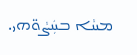ܡܚܵܐ ܒܚܲܨܵܘ̈ܗܝ.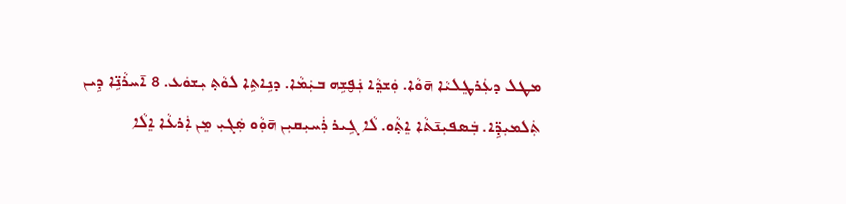ܡܛܠ ܕܥܲܪܛܸܠܝܵܐ ܗ̄ܘܵܐ. ܘܲܫܕ݂ܵܐ ܢܲܦ̮ܫܹܗ ܒܝܲܡܵܐ. ܕܢܹܐܬܹܐ ܠܘܵܬ݂ ܝܼܫܘܿܥ. 8 ܐ̄ܚܪܵܢܹ̈ܐ ܕܹܝܢ ܬܲܠܡܝܼܕܹ̈ܐ. ܒܲܣܦܝܼܢ̄ܬܵܐ ܐܸܬ݂ܵܘ. ܠܵܐ ܓܹܝܪ ܪܲܚܝܼܩܝܼܢ ܗ̄ܘܼܵܘ ܣܲܓܝܼ ܡܸܢ ܐܲܪܥܵܐ ܐܸܠܵܐ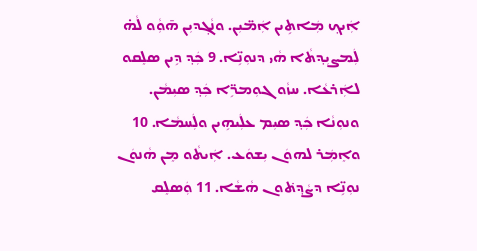ܐܲܝܟ݂ ܡܲܐܬܹܝܢ ܐܲܡ̈ܝܼܢ. ܘܢܵܓ݂ܕܝܼܢ ܗ̄ܘܼܵܘ ܠܵܗ̇ ܠܲܡܨܝܼܕ݂ܬܵܐ ܗܵܝ ܕܢܘܼܢܹ̈ܐ. 9 ܟܲܕ݂ ܕܹܝܢ ܣܠܸܩܘ ܠܐܲܪܥܵܐ. ܚܙܵܘ ܓܘܼܡܪܹ̈ܐ ܟܲܕ݂ ܣܝܼܡܵܢ. ܘܢܘܼܢܵܐ ܟܲܕ݂ ܣܝܼܡ ܥܠܲܝܗܹܝܢ ܘܠܲܚܡܵܐ. 10 ܘܐܸܡܲܪ ܠܗܘܿܢ ܝܼܫܘܿܥ. ܐܲܝܬܵܘ ܡܸܢ ܗܵܢܘܿܢ ܢܘܼܢܹ̈ܐ ܕܨܵܕ݂ܬ݁ܘܢ ܗܵܫܵܐ. 11 ܘܲܣܠܸܩ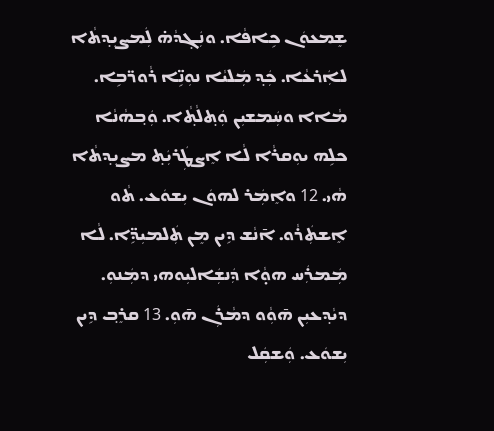ܫܸܡܥܘܿܢ ܟܹܐܦܵܐ. ܘܢܲܓ݂ܕܵܗ̇ ܠܲܡܨܝܼܕ݂ܬܵܐ ܠܐܲܪܥܵܐ. ܟܲܕ݂ ܡܲܠܝܵܐ ܢܘܼܢܹ̈ܐ ܪܵܘܪ̈ܒܹܐ. ܡܵܐܐ ܘܚܲܡܫܝܼܢ ܘܲܬ݂ܠܵܬ݂ܵܐ. ܘܲܒ݂ܗܵܢܵܐ ܟܠܹܗ ܝܘܼܩܪܵܐ ܠܵܐ ܐܸܨܛܲܪܝܲܬ݂ ܡܨܝܼܕ݂ܬܵܐ ܗܵܝ. 12 ܘܐܸܡܲܪ ܠܗܘܿܢ ܝܼܫܘܿܥ. ܬܵܘ ܐܸܫܬܲܪܵܘ. ܐ̄ܢܵܫ ܕܹܝܢ ܡܸܢ ܬܲܠܡܝܼܕܹ̈ܐ. ܠܵܐ ܡܲܡܪܲܚ ܗܘ̣ܵܐ ܕܲܢܫܲܐܠܝܼܘܗܝ ܕܡܲܢܘܼ. ܕܝܵܕ݂ܥܝܼܢ ܗ̄ܘܼܵܘ ܕܡܵܪܲܢ ܗ̄ܘܼ. 13 ܩܪܸܒ݂ ܕܹܝܢ ܝܼܫܘܿܥ. ܘܲܫܩܲܠ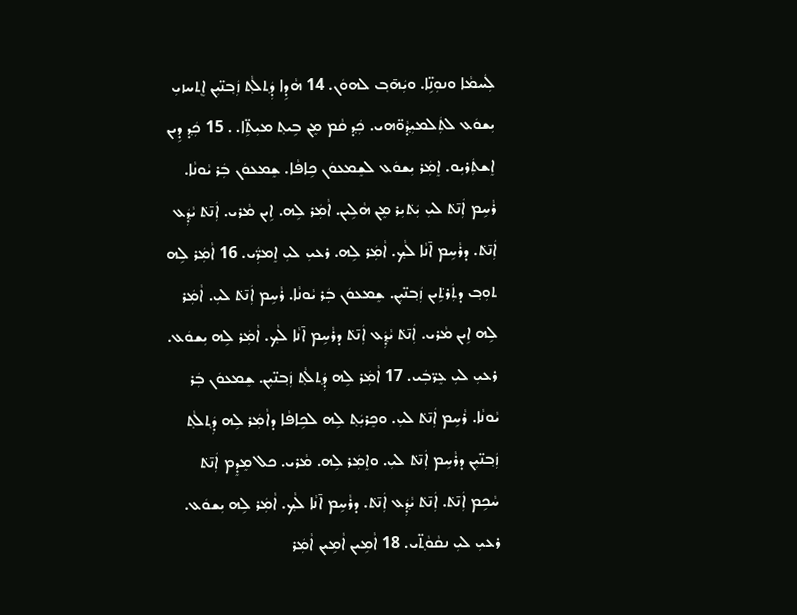ܠܲܚܡܵܐ ܘܢܘܼܢܹ̈ܐ. ܘܝܲܗ̄ܒ݂ ܠܗܘܿܢ. 14 ܗܵܕܹܐ ܕܲܬ݂ܠܵܬ݂ ܙܲܒ݂ܢ̈ܝܼܢ ܐܸܬ݂ܚܙܝܼ ܝܼܫܘܿܥ ܠܬܲܠܡܝܼܕ݂ܵܘ̈ܗܝ. ܟܲܕ݂ ܩܵܡ ܡܸܢ ܒܹܝܬ݂ ܡܝܼܬܹ̈ܐ. . 15 ܟܲܕ݂ ܕܹܝܢ ܐܸܫܬܲܪܝܼܘ. ܐܸܡܲܪ ܝܼܫܘܿܥ ܠܫܸܡܥܘܿܢ ܟܹܐܦܵܐ. ܫܸܡܥܘܿܢ ܒܲܪ ܝܵܘܢܵܐ. ܪܵܚܹܡ ܐܲܢ̄ܬ݁ ܠܝܼ ܝܲܬ݁ܝܼܪ ܡܸܢ ܗܵܠܹܝܢ. ܐܵܡܲܪ ܠܹܗ. ܐܹܝܢ ܡܵܪܝ. ܐܲܢ̄ܬ݁ ܝܵܕ݂ܲܥ ܐܲܢ̄ܬ݁. ܕܪܵܚܹܡ ܐ̄ܢܵܐ ܠܵܟ݂. ܐܵܡܲܪ ܠܹܗ. ܪܥܝܼ ܠܝܼ ܐܸܡܪ̈ܲܝ. 16 ܐܵܡܲܪ ܠܹܗ ܬܘܼܒ݂ ܕܬܲܪܬܹ݁ܝܢ ܙܲܒ݂ܢ̈ܝܼܢ. ܫܸܡܥܘܿܢ ܒܲܪ ܝܵܘܢܵܐ. ܪܵܚܹܡ ܐܲܢ̄ܬ݁ ܠܝܼ. ܐܵܡܲܪ ܠܹܗ ܐܹܝܢ ܡܵܪܝ. ܐܲܢ̄ܬ݁ ܝܵܕ݂ܲܥ ܐܲܢ̄ܬ݁ ܕܪܵܚܹܡ ܐ̄ܢܵܐ ܠܵܟ݂. ܐܵܡܲܪ ܠܹܗ ܝܼܫܘܿܥ. ܪܥܝܼ ܠܝܼ ܥܸܪ̈ܒܲܝ. 17 ܐܵܡܲܪ ܠܹܗ ܕܲܬ݂ܠܵܬ݂ ܙܲܒ݂ܢ̈ܝܼܢ. ܫܸܡܥܘܿܢ ܒܲܪ ܝܵܘܢܵܐ. ܪܵܚܹܡ ܐܲܢ̄ܬ݁ ܠܝܼ. ܘܟܸܪܝܲܬ݂ ܠܹܗ ܠܟܹܐܦܵܐ ܕܐܵܡܲܪ ܠܹܗ ܕܲܬ݂ܠܵܬ݂ ܙܲܒ݂ܢ̈ܝܼܢ ܕܪܵܚܹܡ ܐܲܢ̄ܬ݁ ܠܝܼ. ܘܐܸܡܲܪ ܠܹܗ. ܡܵܪܝ. ܟܠ ܡܸܕܸܡ ܐܲܢ̄ܬ݁ ܚܵܟܹܡ ܐܲܢ̄ܬ݁. ܐܲܢ̄ܬ݁ ܝܵܕ݂ܲܥ ܐܲܢ̄ܬ݁. ܕܪܵܚܹܡ ܐ̄ܢܵܐ ܠܵܟ݂. ܐܵܡܲܪ ܠܹܗ ܝܼܫܘܿܥ. ܪܥܝܼ ܠܝܼ ܢܩܵܘܵܬ݂̈ܝ. 18 ܐܵܡܹܝܢ ܐܵܡܹܝܢ ܐܵܡܲܪ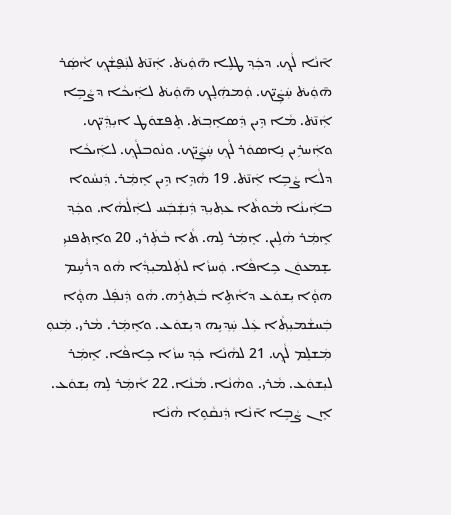ܐ̄ܢܵܐ ܠܵܟ݂. ܕܟܲܕ݂ ܛܠܹܐ ܗ̄ܘܲܝܬ݁. ܐܲܢ̄ܬ݁ ܠܢܲܦ̮ܫܵܟ݂ ܐܵܣܲܪ ܗ̄ܘܲܝܬ݁ ܚܲܨܲܝ̈ܟ. ܘܲܡܗܲܠܸܟ݂ ܗ̄ܘܲܝܬ݁ ܠܐܲܝܟܵܐ ܕܨܵܒܹܐ ܐܲܢ̄ܬ݁. ܡܵܐ ܕܹܝܢ ܕܲܣܐܸܒ݂ܬ݁. ܬܸܦܫܘܿܛ ܐܝܼܕ݂ܲܝ̈ܟ. ܘܐܲܚܪܹܝܢ ܢܹܐܣܘܿܪ ܠܵܟ݂ ܚܲܨܲܝ̈ܟ. ܘܢܵܘܒܠܵܟ݂. ܠܐܲܝܟܵܐ ܕܠܵܐ ܨܵܒܹܐ ܐܲܢ̄ܬ݁. 19 ܗܵܕܹܐ ܕܹܝܢ ܐܸܡܲܪ. ܕܲܢܚܵܘܐ ܒܐܲܝܢܵܐ ܡܵܘܬܵܐ ܥܬ݂ܝܼܕ݂ ܕܲܢܫܲܒܲܚ ܠܐܲܠܵܗܵܐ. ܘܟܲܕ݂ ܐܸܡܲܪ ܗܵܠܹܝܢ. ܐܸܡܲܪ ܠܹܗ. ܬܵܐ ܒܵܬܲܪܝ. 20 ܘܐܸܬ݂ܦܢܝܼ ܫܸܡܥܘܿܢ ܟܹܐܦܵܐ. ܘܲܚܙܵܐ ܠܬܲܠܡܝܼܕ݂ܵܐ ܗܵܘ ܕܪܵܚܹܡ ܗܘ̣ܵܐ ܝܼܫܘܿܥ ܕܐܵܬܹܐ ܒܵܬ݂ܪܹܗ. ܗܵܘ ܕܲܢܦܲܠ ܗܘ̣ܵܐ ܒܲܚܫܵܡܝܼܬ݂ܵܐ ܥܲܠ ܚܲܕ݂ܝܹܗ ܕܝܼܫܘܿܥ. ܘܐܸܡܲܪ. ܡܵܪܝ. ܡܲܢܘܼ ܡܲܫܠܸܡ ܠܵܟ݂. 21 ܠܗܵܢܵܐ ܟܲܕ݂ ܚܙܵܐ ܟܹܐܦܵܐ. ܐܸܡܲܪ ܠܝܼܫܘܿܥ. ܡܵܪܝ. ܘܗܵܢܵܐ. ܡܵܢܵܐ. 22 ܐܵܡܲܪ ܠܹܗ ܝܼܫܘܿܥ. ܐܸܢ ܨܵܒܹܐ ܐ̄ܢܵܐ ܕܲܢܩܵܘܹܐ ܗܵܢܵܐ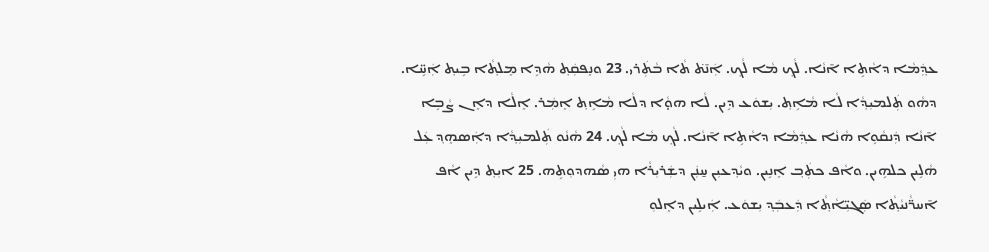ܥܕ݂ܲܡܵܐ ܕܐܵܬܹܐ ܐ̄ܢܵܐ. ܠܵܟ݂ ܡܵܐ ܠܵܟ݂. ܐܲܢ̄ܬ݁ ܬܵܐ ܒܵܬܲܪܝ. 23 ܘܢܸܦܩܲܬ݂ ܗܵܕܹܐ ܡܸܠܬ݂ܵܐ ܒܹܝܬ݂ ܐܲܚܹ̈ܐ. ܕܗܵܘ ܬܲܠܡܝܼܕ݂ܵܐ ܠܵܐ ܡܵܐܹܬ݂. ܝܼܫܘܿܥ ܕܹܝܢ. ܠܵܐ ܗܘ̣ܵܐ ܕܠܵܐ ܡܵܐܹܬ݂ ܐܸܡܲܪ. ܐܸܠܵܐ ܕܐܸܢ ܨܵܒܹܐ ܐ̄ܢܵܐ ܕܲܢܩܵܘܹܐ ܗܵܢܵܐ ܥܕ݂ܲܡܵܐ ܕܐܵܬܹܐ ܐ̄ܢܵܐ. ܠܵܟ݂ ܡܵܐ ܠܵܟ݂. 24 ܗܵܢܵܘ ܬܲܠܡܝܼܕ݂ܵܐ ܕܐܲܣܗܸܕ݂ ܥܲܠ ܗܵܠܹܝܢ ܟܠܗܹܝܢ. ܘܐܵܦ ܟܬܲܒ݂ ܐܸܢܹܝܢ. ܘܝܵܕ݂ܥܝܼܢ ܚ̱ܢܲܢ ܕܫܲܪܝܼܪܵܐ ܗܝܼ ܣܵܗܕܘܼܬܹܗ. 25 ܐܝܼܬ݂ ܕܹܝܢ ܐܵܦ ܐ̄ܚܪ̈ܵܢܝܵܬ݂ܵܐ ܣܲܓܝܼ̈ܐܵܬ݂ܵܐ ܕܲܥܒܲܕ݂ ܝܼܫܘܿܥ. ܐܲܝܠܹܝܢ ܕܐܸܠܘܼ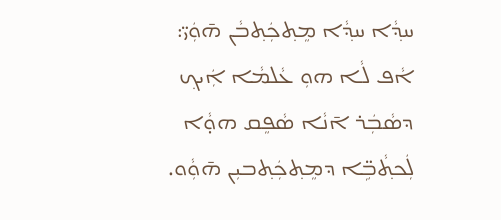ܚܕ݂ܵܐ ܚܕ݂ܵܐ ܡܸܬ݂ܟܲܬ݂ܒܵܢ ܗ̄ܘܲܝ̈: ܐܵܦ ܠܵܐ ܗܘܼ ܥܵܠܡܵܐ ܐܲܝܟ݂ ܕܣܵܒܲܪ ܐ̄ܢܵܐ ܣܵܦܸܩ ܗܘ̣ܵܐ ܠܲܟܬ݂ܵܒܹ̈ܐ ܕܡܸܬ݂ܟܲܬ݂ܒܝܼܢ ܗ̄ܘܼܵܘ.